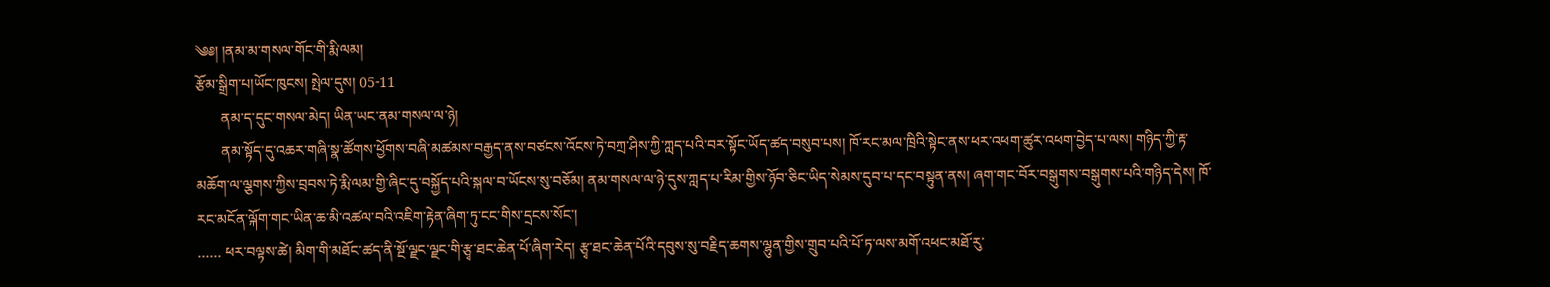༄༅། །ནམ་མ་གསལ་གོང་གི་རྨི་ལམ།
རྩོམ་སྒྲིག་པ།ཡོང་ཁུངས། སྤེལ་དུས། 05-11
       ནམ་ད་དུང་གསལ་མེད། ཡིན་ཡང་ནམ་གསལ་ལ་ཉེ།
       ནམ་སྟོད་དུ་འཆར་གཞི་སྣ་ཚོགས་ཕྱོགས་བཞི་མཚམས་བརྒྱད་ནས་བཙངས་འོངས་ཏེ་བཀྲ་ཤིས་ཀྱི་ཀླད་པའི་བར་སྟོང་ཡོད་ཚད་བསུབ་པས། ཁོ་རང་མལ་ཁྲིའི་སྟེང་ནས་ཕར་འཕག་ཚུར་འཕག་བྱེད་པ་ལས། གཉིད་ཀྱི་རྟ་མཆོག་ལ་ལྕགས་ཀྱིས་བྲབས་ཏེ་རྨི་ལམ་གྱི་ཞིང་དུ་བསྐྱོད་པའི་སྐལ་བ་ཡོངས་སུ་བཅོམ། ནམ་གསལ་ལ་ཉེ་དུས་ཀླད་པ་རིམ་གྱིས་ཉོབ་ཅིང་ཡིད་སེམས་དུབ་པ་དང་བསྟུན་ནས། ཞག་གང་བོར་བསྒུགས་བསྒུགས་པའི་གཉིད་དེས། ཁོ་རང་མངོན་ལྐོག་གང་ཡིན་ཆ་མི་འཚལ་བའི་འཇིག་རྟེན་ཞིག་ཏུ་ངང་གིས་དྲངས་སོང་།
…… ཕར་བལྟས་ཚེ། མིག་གི་མཐོང་ཚད་ནི་སྔོ་ལྗང་ལྗང་གི་རྩྭ་ཐང་ཆེན་པོ་ཞིག་རེད། རྩྭ་ཐང་ཆེན་པོའི་དབུས་སུ་བརྗིད་ཆགས་ལྷུན་གྱིས་གྲུབ་པའི་པོ་ཏ་ལས་མགོ་འཕང་མཐོ་རུ་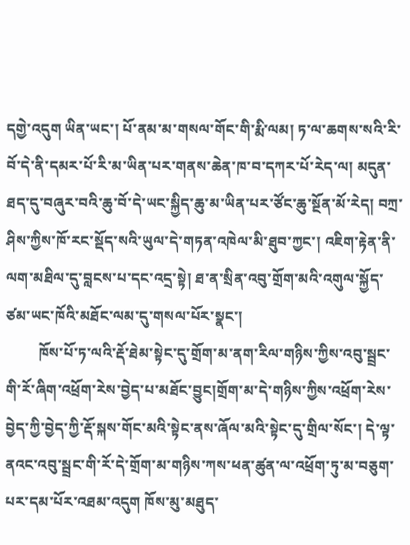དགྱེ་འདུག ཡིན་ཡང་། པོ་ནམ་མ་གསལ་གོང་གི་རྨི་ལམ། ཏ་ལ་ཆགས་སའི་རི་བོ་དེ་ནི་དམར་པོ་རི་མ་ཡིན་པར་གནས་ཆེན་ཁ་བ་དཀར་པོ་རེད་ལ། མདུན་ཐད་དུ་བཞུར་བའི་ཆུ་བོ་དེ་ཡང་སྐྱིད་ཆུ་མ་ཡིན་པར་ཙོང་ཆུ་སྔོན་མོ་རེད། བཀྲ་ཤིས་ཀྱིས་ཁོ་རང་སྡོད་སའི་ཡུལ་དེ་གཏན་འཁེལ་མི་ཐུབ་ཀྱང་། འཇིག་རྟེན་ནི་ལག་མཐིལ་དུ་བླངས་པ་དང་འདྲ་སྟེ། ཐ་ན་སྲིན་འབུ་གྲོག་མའི་འགུལ་སྐྱོད་ཙམ་ཡང་ཁོའི་མཐོང་ལམ་དུ་གསལ་པོར་སྣང་།
         ཁོས་པོ་ཏ་ལའི་རྡོ་ཐེམ་སྟེང་དུ་གྲོག་མ་ནག་རིལ་གཉིས་ཀྱིས་འབུ་སྦྲང་གི་རོ་ཞིག་འཕྲོག་རེས་བྱེད་པ་མཐོང་བྱུང།གྲོག་མ་དེ་གཉིས་ཀྱིས་འཕྲོག་རེས་བྱེད་ཀྱི་བྱེད་ཀྱི་རྡོ་སྐས་གོང་མའི་སྟེང་ནས་ཞོལ་མའི་སྟེང་དུ་གྲིལ་སོང་། དེ་ལྟ་ནའང་འབུ་སྦྲང་གི་རོ་དེ་གྲོག་མ་གཉིས་ཀས་ཕན་ཚུན་ལ་འཕྲོག་ཏུ་མ་བཅུག་པར་དམ་པོར་འཐམ་འདུག ཁོས་མུ་མཐུད་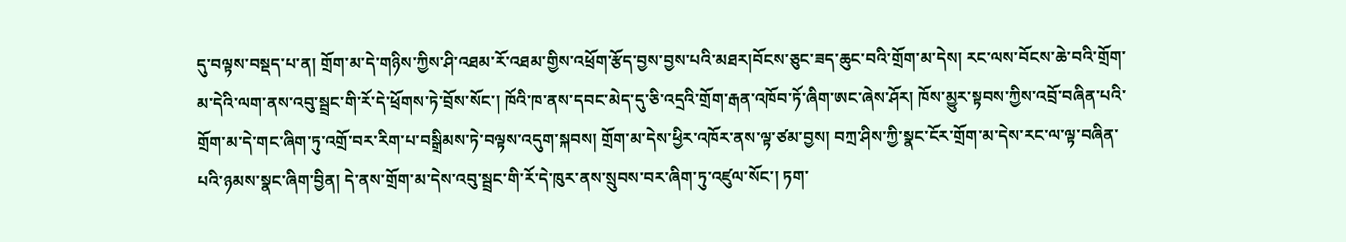དུ་བལྟས་བསྡད་པ་ན། གྲོག་མ་དེ་གཉིས་ཀྱིས་ཤི་འཐམ་རོ་འཐམ་གྱིས་འཕྲོག་རྩོད་བྱས་བྱས་པའི་མཐར།བོངས་ཅུང་ཟད་ཆུང་བའི་གྲོག་མ་དེས། རང་ལས་བོངས་ཆེ་བའི་གྲོག་མ་དེའི་ལག་ནས་འབུ་སྦྲང་གི་རོ་དེ་ཕྲོགས་ཏེ་བྲོས་སོང་། ཁོའི་ཁ་ནས་དབང་མེད་དུ་ཅི་འདྲའི་གྲོག་རྒན་འཁོབ་ཏོ་ཞིག་ཨང་ཞེས་ཤོར། ཁོས་མྱུར་སྟབས་ཀྱིས་འབྲོ་བཞིན་པའི་གྲོག་མ་དེ་གང་ཞིག་ཏུ་འགྲོ་བར་རིག་པ་བསྒྲིམས་ཏེ་བལྟས་འདུག་སྐབས། གྲོག་མ་དེས་ཕྱིར་འཁོར་ནས་ལྟ་ཙམ་བྱས། བཀྲ་ཤིས་ཀྱི་སྣང་ངོར་གྲོག་མ་དེས་རང་ལ་ལྟ་བཞིན་པའི་ཉམས་སྣང་ཞིག་བྱིན། དེ་ནས་གྲོག་མ་དེས་འབུ་སྦྲང་གི་རོ་དེ་ཁུར་ནས་སྲུབས་བར་ཞིག་ཏུ་འཛུལ་སོང་། ཏག་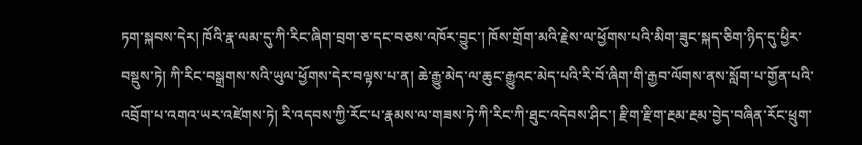ཏག་སྐབས་དེར། ཁོའི་རྣ་ལམ་དུ་ཀི་རིང་ཞིག་བྲག་ཅ་དང་བཅས་འཁོར་བྱུང་། ཁོས་གྲོག་མའི་རྗེས་ལ་ཕྱོགས་པའི་མིག་ཟུང་སྐད་ཅིག་ཉིད་དུ་ཕྱིར་བསྡུས་ཏེ། ཀི་རིང་བསྒྲགས་སའི་ཡུལ་ཕྱོགས་དེར་བལྟས་པ་ན། ཆེ་རྒྱུ་མེད་ལ་ཆུང་རྒྱུའང་མེད་པའི་རི་བོ་ཞིག་གི་རྒྱབ་ལོགས་ནས་སློག་པ་གྱོན་པའི་འབྲོག་པ་འགའ་ཡར་འཛེགས་ཏེ། རི་འདབས་ཀྱི་རོང་པ་རྣམས་ལ་གཟས་ཏེ་ཀི་རིང་ཀི་ཐུང་འདེབས་ཤིང་། རྫིག་རྫིག་རྔམ་རྔམ་བྱེད་བཞིན་རོང་ཕྲུག་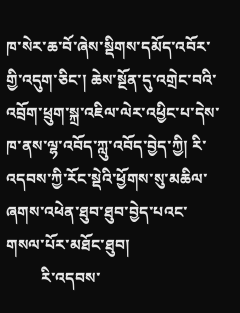ཁ་སེར་ཆ་བོ་ཞེས་སྡིགས་དམོད་འབོར་གྱི་འདུག་ཅིང་། ཆེས་སྔོན་དུ་འགྲེང་བའི་འབྲོག་ཕྲུག་སྐྲ་འཇིལ་ལེར་འཕྱིང་པ་དེས་ཁ་ནས་ལྷ་འབོད་ཀླུ་འབོད་བྱེད་ཀྱི། རི་འདབས་ཀྱི་རོང་སྡེའི་ཕྱོགས་སུ་མཆིལ་ཞགས་འཕེན་ཐུབ་ཐུབ་བྱེད་པའང་གསལ་པོར་མཐོང་ཐུབ།
         རི་འདབས་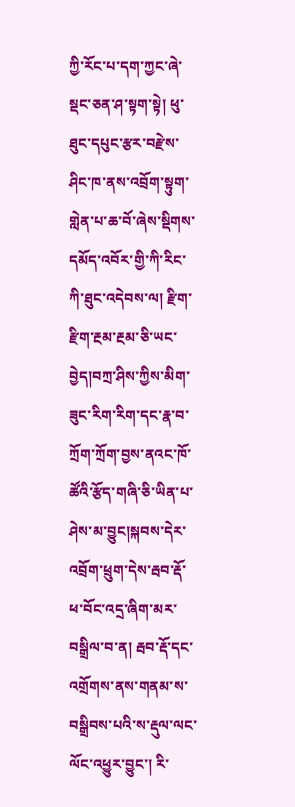ཀྱི་རོང་པ་དག་ཀྱང་ཞེ་སྡང་ཅན་ཤ་སྟག་སྟེ། ཕུ་ཐུང་དཔུང་རྩར་བརྫེས་ཤིང་ཁ་ནས་འབྲོག་སྟུག་གླེན་པ་ཆ་བོ་ཞེས་སྡིགས་དམོད་འབོར་གྱི་ཀི་རིང་ཀི་ཐུང་འདེབས་ལ། རྫིག་རྫིག་རྔམ་རྔམ་ཅི་ཡང་བྱེད།བཀྲ་ཤིས་ཀྱིས་མིག་ཟུང་རིག་རིག་དང་རྣ་བ་ཀྲོག་ཀྲོག་བྱས་ནའང་ཁོ་ཚོའི་རྩོད་གཞི་ཅི་ཡིན་པ་ཤེས་མ་བྱུང།སྐབས་དེར་འབྲོག་ཕྲུག་དེས་རྦབ་རྡོ་ཕ་བོང་འདྲ་ཞིག་མར་བསྒྲིལ་བ་ན། རྦབ་རྡོ་དང་འགྲོགས་ནས་གནམ་ས་བསྒྲིབས་པའི་ས་རྡུལ་ལང་ལོང་འཕྱུར་བྱུང་། རི་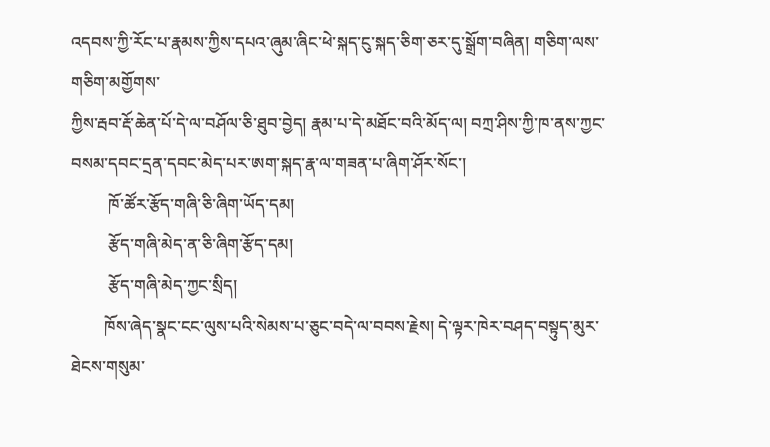འདབས་ཀྱི་རོང་པ་རྣམས་ཀྱིས་དཔའ་ཞུམ་ཞིང་ཕེ་སྐད་ངུ་སྐད་ཅིག་ཅར་དུ་སྒྲོག་བཞིན། གཅིག་ལས་གཅིག་མགྱོགས་
ཀྱིས་རྦབ་རྡོ་ཆེན་པོ་དེ་ལ་བཤོལ་ཅི་ཐུབ་བྱེད། རྣམ་པ་དེ་མཐོང་བའི་མོད་ལ། བཀྲ་ཤིས་ཀྱི་ཁ་ནས་ཀྱང་བསམ་དབང་དྲན་དབང་མེད་པར་ཨག་སྐད་རྣ་ལ་གཟན་པ་ཞིག་ཤོར་སོང་།
         ཁོ་ཚོར་རྩོད་གཞི་ཅི་ཞིག་ཡོད་དམ།
         རྩོད་གཞི་མེད་ན་ཅི་ཞིག་རྩོད་དམ།
         རྩོད་གཞི་མེད་ཀྱང་སྲིད།
        ཁོས་ཞེད་སྣང་ངང་ལུས་པའི་སེམས་པ་ཅུང་བདེ་ལ་བབས་རྗེས། དེ་ལྟར་ཁེར་བཤད་བསྟུད་མུར་ཐེངས་གསུམ་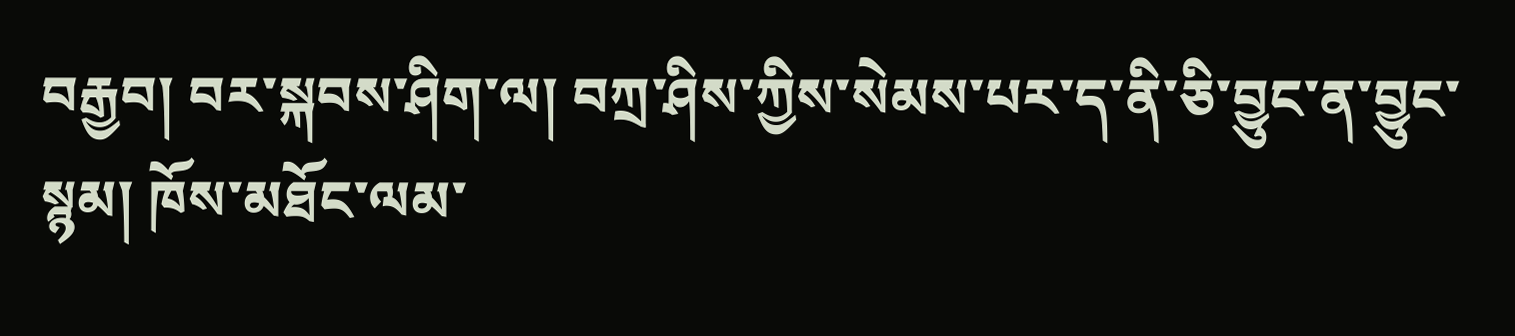བརྒྱབ། བར་སྐབས་ཤིག་ལ། བཀྲ་ཤིས་ཀྱིས་སེམས་པར་ད་ནི་ཅི་བྱུང་ན་བྱུང་སྙམ། ཁོས་མཐོང་ལམ་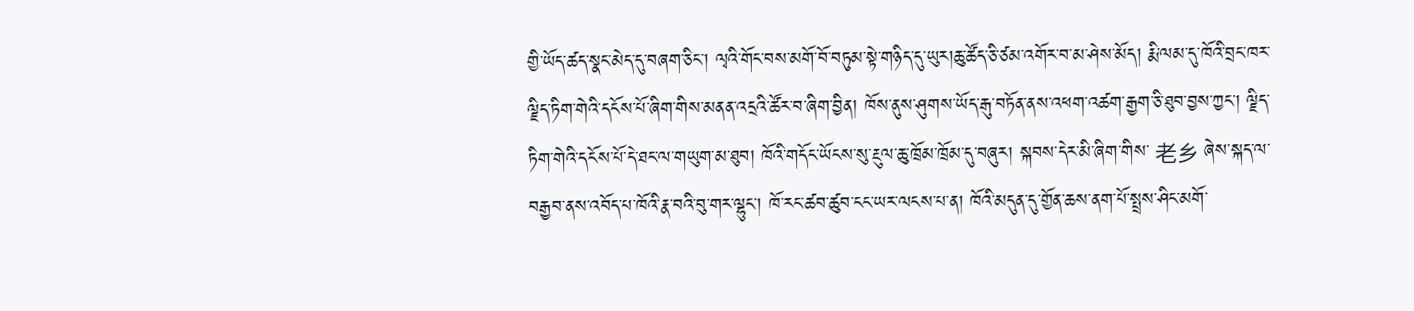གྱི་ཡོད་ཚད་སྣང་མེད་དུ་བཞག་ཅིང་། ལྭའི་གོང་བས་མགོ་བོ་བཏུམ་སྟེ་གཉིད་དུ་ཡུར།ཆུ་ཚོད་ཅི་ཙམ་འགོར་བ་མ་ཤེས་མོད། རྨི་ལམ་དུ་ཁོའི་བྲང་ཁར་ལྗིད་ཏིག་གེའི་དངོས་པོ་ཞིག་གིས་མནན་འདྲའི་ཚོར་བ་ཞིག་བྱིན། ཁོས་ནུས་ཤུགས་ཡོད་རྒུ་བཏོན་ནས་འཕག་འཚག་རྒྱག་ཅི་ཐུབ་བྱས་ཀྱང་། ལྗིད་ཏིག་གེའི་དངོས་པོ་དེ་ཐང་ལ་གཡུག་མ་ཐུབ། ཁོའི་གདོང་ཡོངས་སུ་རྔུལ་ཆུ་ཁྲོམ་ཁྲོམ་དུ་བཞུར། སྐབས་དེར་མི་ཞིག་གིས་ 老乡 ཞེས་སྐད་ལ་བརྒྱབ་ནས་འབོད་པ་ཁོའི་རྣ་བའི་བུ་གར་ལྷུང་། ཁོ་རང་ཚབ་ཚུབ་ངང་ཡར་ལངས་པ་ན། ཁོའི་མདུན་དུ་གྱོན་ཆས་ནག་པོ་སྤྲས་ཤིང་མགོ་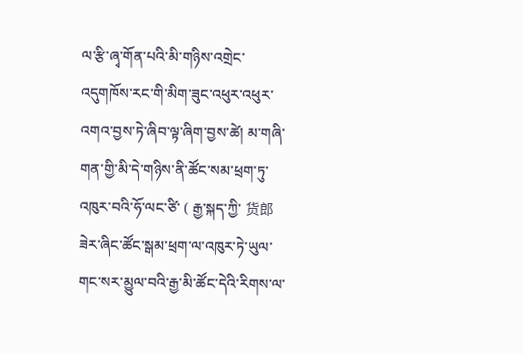ལ་རྩི་ཞྭ་གོན་པའི་མི་གཉིས་འགྲེང་འདུགཁོས་རང་གི་མིག་ཟུང་འཕུར་འཕུར་འགའ་བྱས་ཏེ་ཞིབ་ལྟ་ཞིག་བྱས་ཚེ། མ་གཞི་གན་གྱི་མི་དེ་གཉིས་ནི་ཚོང་སམ་ཕྲག་ཏུ་འཁུར་བའི་ཧོ་ལང་ཙི་ ( རྒྱ་སྐད་ཀྱི་ 货郎ཟེར་ཞིང་ཚོང་སྒམ་ཕྲག་ལ་འཁུར་ཏེ་ཡུལ་གང་སར་མྱུལ་བའི་རྒྱ་མི་ཚོང་དེའི་རིགས་ལ་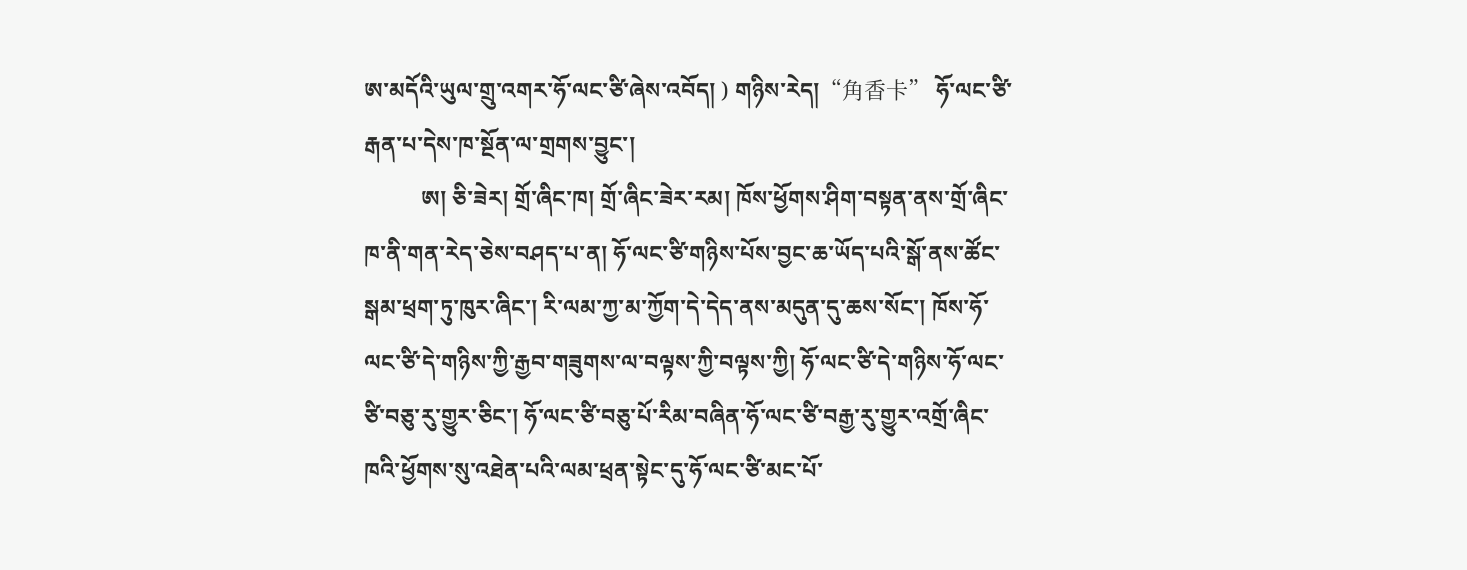ཨ་མདོའི་ཡུལ་གྲུ་འགར་ཧོ་ལང་ཙི་ཞེས་འབོད། ) གཉིས་རེད།“角香卡” ཧོ་ལང་ཙི་རྒན་པ་དེས་ཁ་སྔོན་ལ་གྲགས་བྱུང་།
          ཨ། ཅི་ཟེར། གྲོ་ཞིང་ཁ། གྲོ་ཞིང་ཟེར་རམ། ཁོས་ཕྱོགས་ཤིག་བསྟན་ནས་གྲོ་ཞིང་ཁ་ནི་གན་རེད་ཅེས་བཤད་པ་ན། ཧོ་ལང་ཙི་གཉིས་པོས་བྱང་ཆ་ཡོད་པའི་སྒོ་ནས་ཚོང་སྒམ་ཕྲག་ཏུ་ཁུར་ཞིང་། རི་ལམ་ཀྱ་མ་ཀྱོག་དེ་དེད་ནས་མདུན་དུ་ཆས་སོང་། ཁོས་ཧོ་ལང་ཙི་དེ་གཉིས་ཀྱི་རྒྱབ་གཟུགས་ལ་བལྟས་ཀྱི་བལྟས་ཀྱི། ཧོ་ལང་ཙི་དེ་གཉིས་ཧོ་ལང་ཙི་བཅུ་རུ་གྱུར་ཅིང་། ཧོ་ལང་ཙི་བཅུ་པོ་རིམ་བཞིན་ཧོ་ལང་ཙི་བརྒྱ་རུ་གྱུར་འགྲོ་ཞིང་ཁའི་ཕྱོགས་སུ་འཐེན་པའི་ལམ་ཕྲན་སྟེང་དུ་ཧོ་ལང་ཙི་མང་པོ་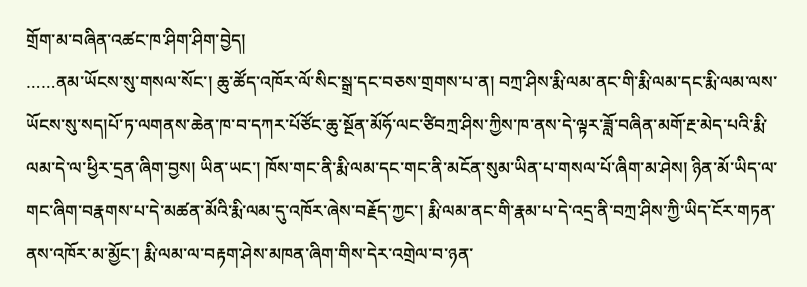གྲོག་མ་བཞིན་འཚང་ཁ་ཤིག་ཤིག་བྱེད།
……ནམ་ཡོངས་སུ་གསལ་སོང་། ཆུ་ཚོད་འཁོར་ལོ་སིང་སྒྲ་དང་བཅས་གྲགས་པ་ན། བཀྲ་ཤིས་རྨི་ལམ་ནང་གི་རྨི་ལམ་དང་རྨི་ལམ་ལས་ཡོངས་སུ་སད།པོ་ཏ་ལགནས་ཆེན་ཁ་བ་དཀར་པོཙོང་ཆུ་སྔོན་མོཧོ་ལང་ཙིབཀྲ་ཤིས་ཀྱིས་ཁ་ནས་དེ་ལྟར་ཟློ་བཞིན་མགོ་རྔ་མེད་པའི་རྨི་ལམ་དེ་ལ་ཕྱིར་དྲན་ཞིག་བྱས། ཡིན་ཡང་། ཁོས་གང་ནི་རྨི་ལམ་དང་གང་ནི་མངོན་སུམ་ཡིན་པ་གསལ་པོ་ཞིག་མ་ཤེས། ཉིན་མོ་ཡིད་ལ་གང་ཞིག་བརྣགས་པ་དེ་མཚན་མོའི་རྨི་ལམ་དུ་འཁོར་ཞེས་བརྗོད་ཀྱང་། རྨི་ལམ་ནང་གི་རྣམ་པ་དེ་འདྲ་ནི་བཀྲ་ཤིས་ཀྱི་ཡིད་ངོར་གཏན་ནས་འཁོར་མ་མྱོང་། རྨི་ལམ་ལ་བརྟག་ཤེས་མཁན་ཞིག་གིས་དེར་འགྲེལ་བ་ཉན་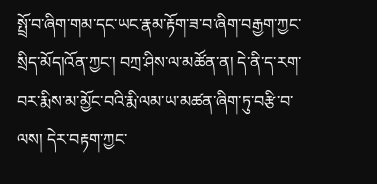སྤྲོ་བ་ཞིག་གམ་དང་ཡང་རྣམ་རྟོག་ཟ་བ་ཞིག་བརྒྱག་ཀྱང་སྲིད་མོད།འོན་ཀྱང་། བཀྲ་ཤིས་ལ་མཚོན་ན། དེ་ནི་ད་རག་བར་རྨིས་མ་མྱོང་བའི་རྨི་ལམ་ཡ་མཚན་ཞིག་ཏུ་བརྩི་བ་ལས། དེར་བརྟག་ཀྱང་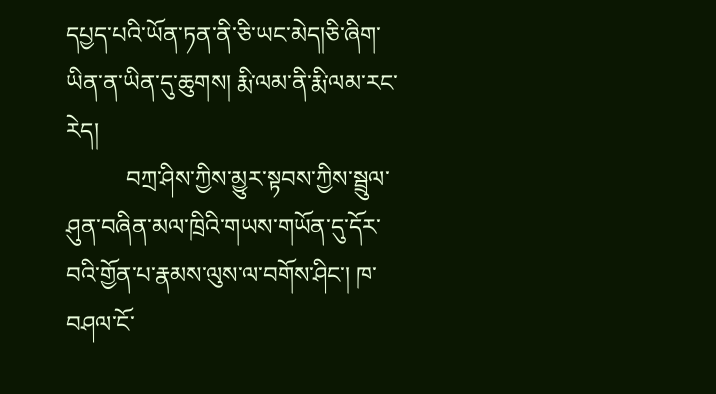དཔྱད་པའི་ཡོན་ཏན་ནི་ཅི་ཡང་མེད།ཅི་ཞིག་ཡིན་ན་ཡིན་དུ་ཆུགས། རྨི་ལམ་ནི་རྨི་ལམ་རང་རེད།
          བཀྲ་ཤིས་ཀྱིས་མྱུར་སྟབས་ཀྱིས་སྦྲུལ་ཤུན་བཞིན་མལ་ཁྲིའི་གཡས་གཡོན་དུ་དོར་བའི་གྱོན་པ་རྣམས་ལུས་ལ་བགོས་ཤིང་། ཁ་བཤལ་ངོ་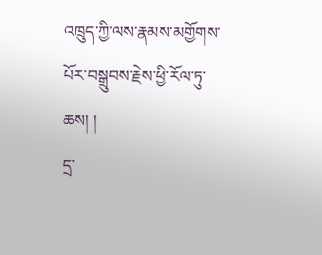འཁྲུད་ཀྱི་ལས་རྣམས་མགྱོགས་པོར་བསྒྲུབས་རྗེས་ཕྱི་རོལ་ཏུ་ཆས། །
དྲ་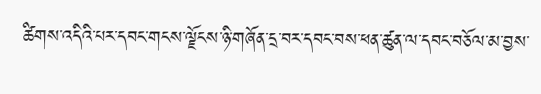ཚིགས་འདིའི་པར་དབང་གངས་ལྗོངས་ཉི་གཞོན་དྲ་བར་དབང་བས་ཕན་ཚུན་ལ་དབང་བཅོལ་མ་བྱས་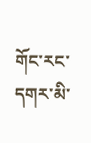གོང་རང་དགར་མི་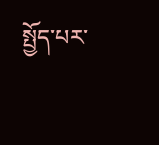སྤྱོད་པར་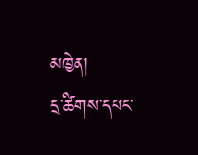མཁྱེན།
དྲ་ཚིགས་དཔང་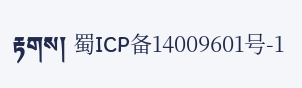རྟགས། 蜀ICP备14009601号-1